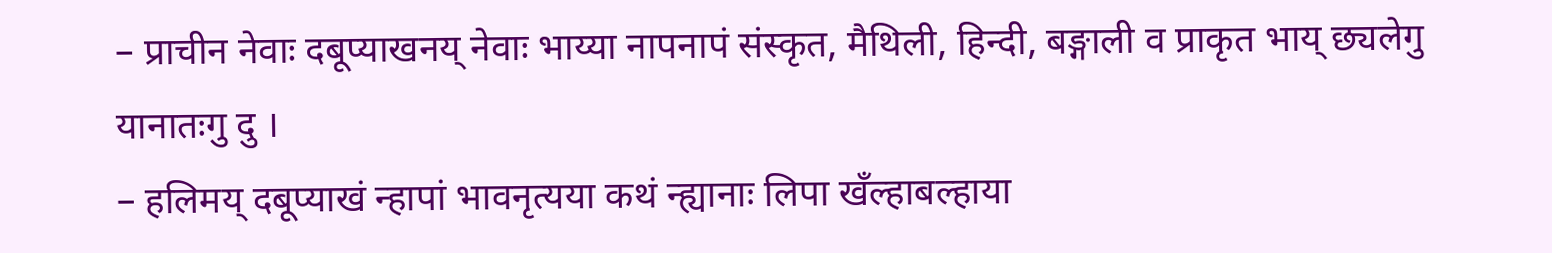– प्राचीन नेवाः दबूप्याखनय् नेवाः भाय्या नापनापं संस्कृत, मैथिली, हिन्दी, बङ्गाली व प्राकृत भाय् छ्यलेगु यानातःगु दु ।
– हलिमय् दबूप्याखं न्हापां भावनृत्यया कथं न्ह्यानाः लिपा खँल्हाबल्हाया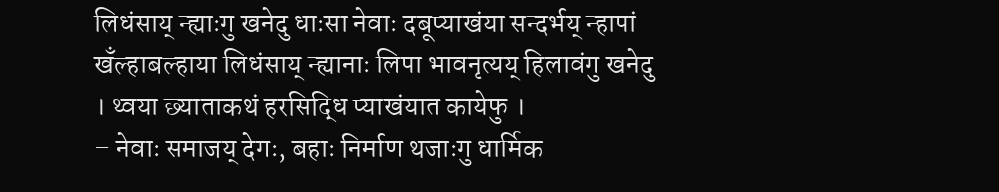लिधंसाय् न्ह्याःगु खनेदु धाःसा नेवाः दबूप्याखंया सन्दर्भय् न्हापां खँल्हाबल्हाया लिधंसाय् न्ह्यानाः लिपा भावनृत्यय् हिलावंगु खनेदु । थ्वया छ्याताकथं हरसिद्धि प्याखंयात कायेफु ।
– नेवाः समाजय् देगः, बहाः निर्माण थजाःगु धार्मिक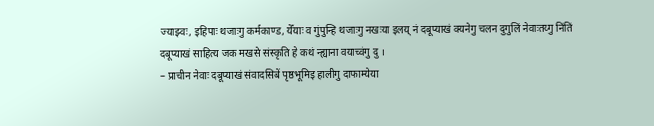ज्याझ्वः, इहिपाः थजाःगु कर्मकाण्ड, येँयाः व गुंपुन्हि थजाःगु नखःया इलय् नं दबूप्याखं क्यनेगु चलन दुगुलिं नेवाःतय्गु निंतिं दबूप्याखं साहित्य जक मखसे संस्कृति हे कथं न्ह्याना वयाच्वंगु दु ।
– प्राचीन नेवाः दबूप्याखं संवादसिबें पृष्ठभूमिइ हालीगु दाफाम्येया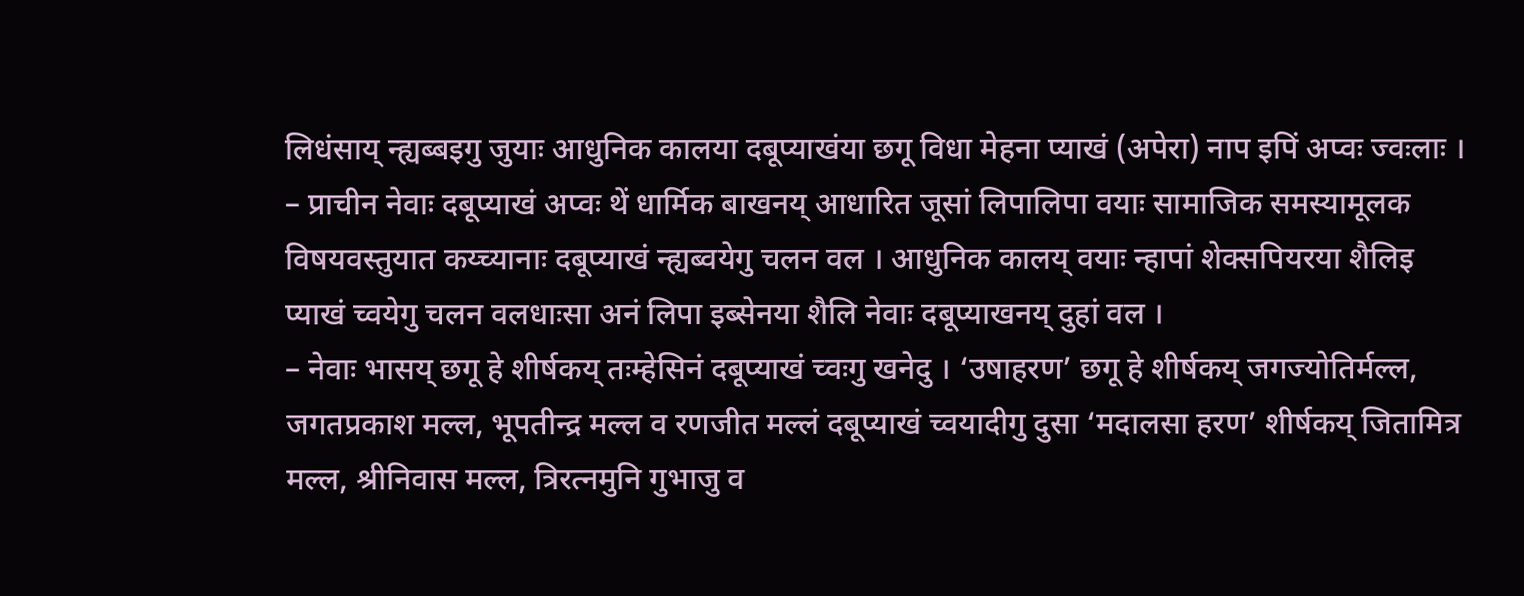लिधंसाय् न्ह्यब्बइगु जुयाः आधुनिक कालया दबूप्याखंया छगू विधा मेहना प्याखं (अपेरा) नाप इपिं अप्वः ज्वःलाः ।
– प्राचीन नेवाः दबूप्याखं अप्वः थें धार्मिक बाखनय् आधारित जूसां लिपालिपा वयाः सामाजिक समस्यामूलक विषयवस्तुयात कय्च्यानाः दबूप्याखं न्ह्यब्वयेगु चलन वल । आधुनिक कालय् वयाः न्हापां शेक्सपियरया शैलिइ प्याखं च्वयेगु चलन वलधाःसा अनं लिपा इब्सेनया शैलि नेवाः दबूप्याखनय् दुहां वल ।
– नेवाः भासय् छगू हे शीर्षकय् तःम्हेसिनं दबूप्याखं च्वःगु खनेदु । ‘उषाहरण’ छगू हे शीर्षकय् जगज्योतिर्मल्ल, जगतप्रकाश मल्ल, भूपतीन्द्र मल्ल व रणजीत मल्लं दबूप्याखं च्वयादीगु दुसा ‘मदालसा हरण’ शीर्षकय् जितामित्र मल्ल, श्रीनिवास मल्ल, त्रिरत्नमुनि गुभाजु व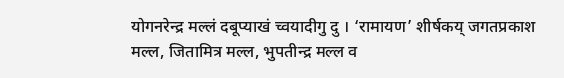योगनरेन्द्र मल्लं दबूप्याखं च्वयादीगु दु । ‘रामायण’ शीर्षकय् जगतप्रकाश मल्ल, जितामित्र मल्ल, भुपतीन्द्र मल्ल व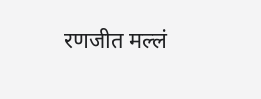रणजीत मल्लं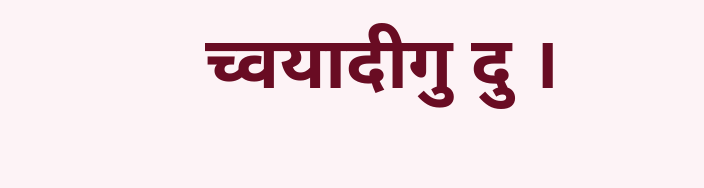च्वयादीगु दु ।